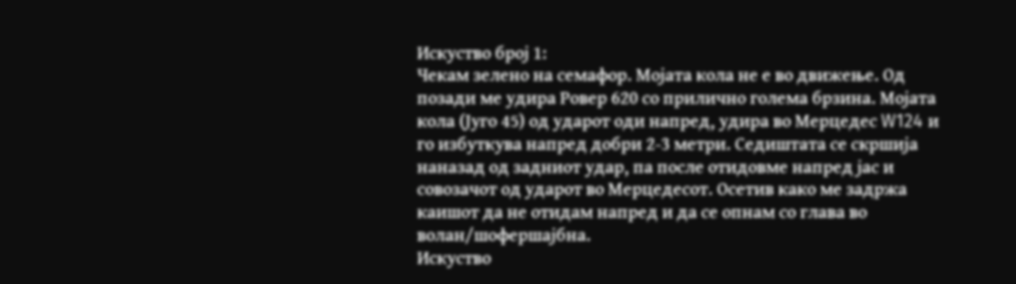Искуство број 1:
Чекам зелено на семафор. Мојата кола не е во движење. Од позади ме удира Ровер 620 со прилично голема брзина. Мојата кола (Југо 45) од ударот оди напред, удира во Мерцедес W124 и го избуткува напред добри 2-3 метри. Седиштата се скршија наназад од задниот удар, па после отидовме напред јас и совозачот од ударот во Мерцедесот. Осетив како ме задржа каишот да не отидам напред и да се опнам со глава во волан/шофершајбна.
Искуство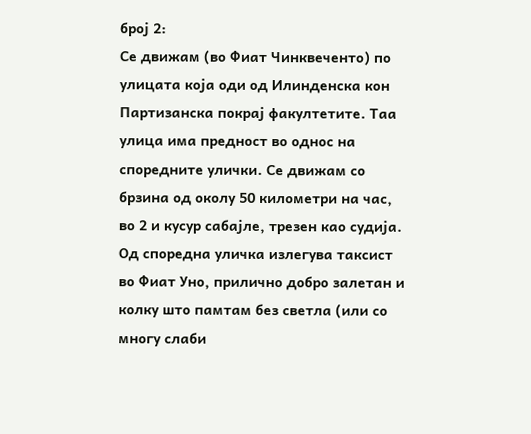број 2:
Се движам (во Фиат Чинквеченто) по улицата која оди од Илинденска кон Партизанска покрај факултетите. Таа улица има предност во однос на споредните улички. Се движам со брзина од околу 50 километри на час, во 2 и кусур сабајле, трезен као судија. Од споредна уличка излегува таксист во Фиат Уно, прилично добро залетан и колку што памтам без светла (или со многу слаби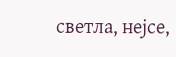светла, нејсе,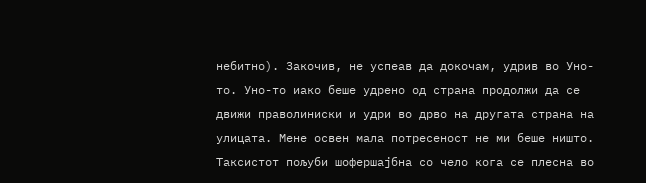небитно). Закочив, не успеав да докочам, удрив во Уно-то. Уно-то иако беше удрено од страна продолжи да се движи праволиниски и удри во дрво на другата страна на улицата. Мене освен мала потресеност не ми беше ништо. Таксистот пољуби шофершајбна со чело кога се плесна во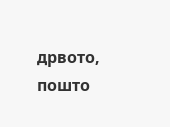дрвото, пошто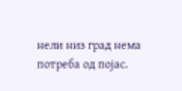нели низ град нема потреба од појас.